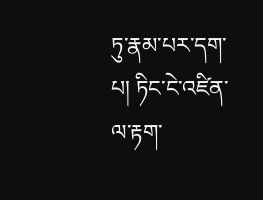ཏུ་རྣམ་པར་དག་པ། ཏིང་ངེ་འཛིན་ལ་རྟག་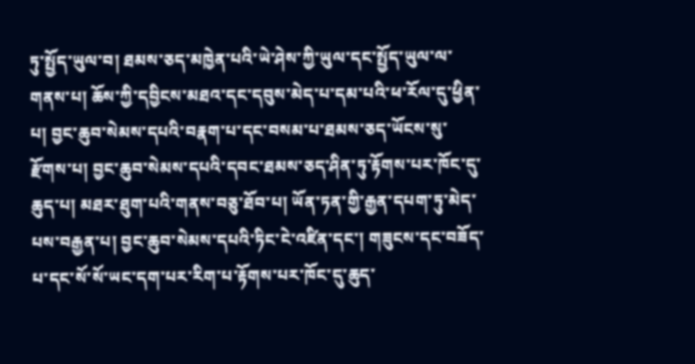ཏུ་སྤྱོད་ཡུལ་བ། ཐམས་ཅད་མཁྱེན་པའི་ཡེ་ཤེས་ཀྱི་ཡུལ་དང་སྤྱོད་ཡུལ་ལ་གནས་པ། ཆོས་ཀྱི་དབྱིངས་མཐའ་དང་དབུས་མེད་པ་དམ་པའི་ཕ་རོལ་དུ་ཕྱིན་པ། བྱང་ཆུབ་སེམས་དཔའི་བརྣག་པ་དང་བསམ་པ་ཐམས་ཅད་ཡོངས་སུ་རྫོགས་པ། བྱང་ཆུབ་སེམས་དཔའི་དབང་ཐམས་ཅད་ཤིན་ཏུ་རྟོགས་པར་ཁོང་དུ་ཆུད་པ། མཐར་ཐུག་པའི་གནས་བཅུ་ཐོབ་པ། ཡོན་ཏན་གྱི་རྒྱན་དཔག་ཏུ་མེད་པས་བརྒྱན་པ། བྱང་ཆུབ་སེམས་དཔའི་ཏིང་ངེ་འཛིན་དང་། གཟུངས་དང་བཟོད་པ་དང་སོ་སོ་ཡང་དག་པར་རིག་པ་རྟོགས་པར་ཁོང་དུ་ཆུད་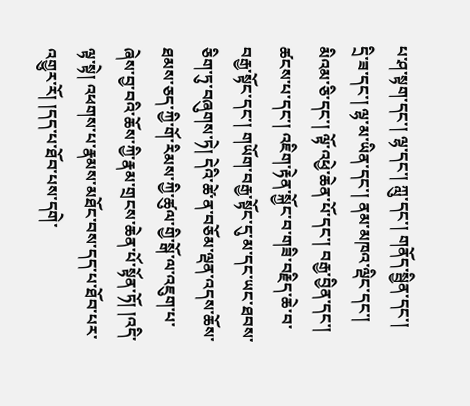པ་ཤ་སྟག་དང་། ལྷ་དང་། ཀླུ་དང་། གནོད་སྦྱིན་དང་། དྲི་ཟ་དང་། ལྷ་མ་ཡིན་དང་། ནམ་མཁའ་ལྡིང་དང་། མིའམ་ཅི་དང་། ལྟོ་འཕྱེ་ཆེན་པོ་དང་། བརྒྱ་བྱིན་དང་། ཚངས་པ་དང་། འཇིག་རྟེན་སྐྱོང་བ་གཟི་བརྗིད་ཆེ་བ་བརྒྱ་སྟོང་དང་། གཡོག་བརྒྱ་སྟོང་དུ་མ་དང་ཡང་ཐབས་ཅིག་ཏུ་བཞུགས་ཏེ། དེའི་ཚེ་ན་བཅོམ་ལྡན་འདས་ཆོས་ཐམས་ཅད་ཀྱི་གོ་རིམས་ཀྱི་ཚུལ་གྱི་སྒོ་ལ་འཇུག་པ་ཞེས་བྱ་བའི་ཆོས་ཀྱི་རྣམ་གྲངས་ཆེན་པོ་སྟོན་ཏོ། །འདི་ལྟ་སྟེ། འཕགས་པ་རྣམས་མཐོང་བས་དད་པ་ཐོབ་པར་འགྱུར་རོ། །དད་པ་ཐོབ་པས་དགེ་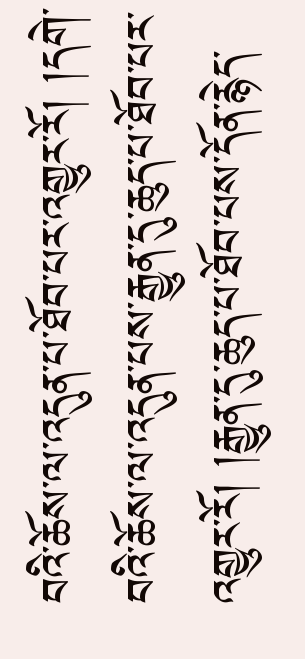བའི་ཆོས་ལ་འདུན་པ་ཐོབ་པར་འགྱུར་རོ། །དགེ་བའི་ཆོས་ལ་འདུན་པས་རྒྱུན་དུ་ཆུད་པ་ཐོབ་པར་འགྱུར་རོ། །རྒྱུན་དུ་ཆུད་པ་ཐོབ་པས་དོན་རྙེད་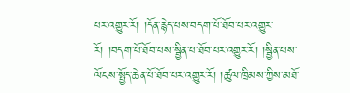པར་འགྱུར་རོ། །དོན་རྙེད་པས་བདག་པོ་ཐོབ་པར་འགྱུར་རོ། །བདག་པོ་ཐོབ་པས་སྦྱིན་པ་ཐོབ་པར་འགྱུར་རོ། །སྦྱིན་པས་ལོངས་སྤྱོད་ཆེན་པོ་ཐོབ་པར་འགྱུར་རོ། །ཚུལ་ཁྲིམས་ཀྱིས་མཐོ་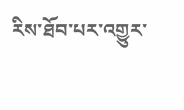རིས་ཐོབ་པར་འགྱུར་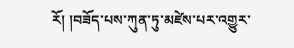རོ། །བཟོད་པས་ཀུན་ཏུ་མཛེས་པར་འགྱུར་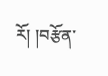རོ། །བརྩོན་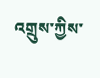འགྲུས་ཀྱིས་